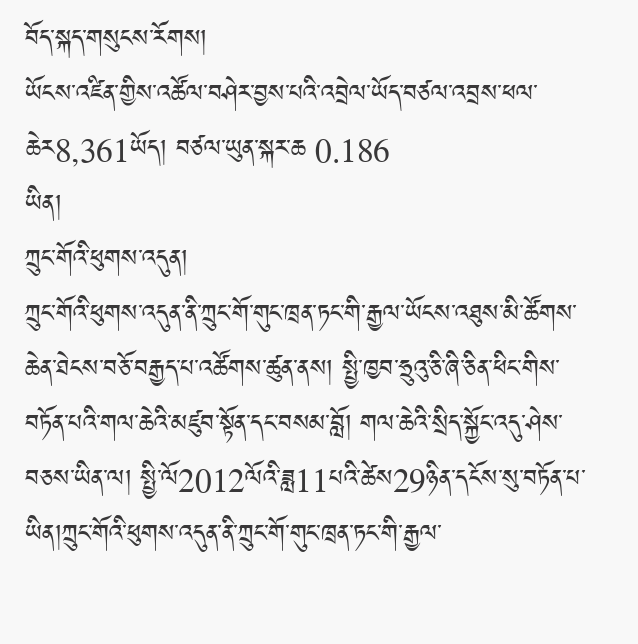བོད་སྐད་གསུངས་རོགས།
ཡོངས་འཛིན་གྱིས་འཚོལ་བཤེར་བྱས་པའི་འབྲེལ་ཡོད་བཙལ་འབྲས་ཕལ་ཆེར8,361ཡོད། བཙལ་ཡུན་སྐར་ཆ 0.186
ཡིན།
ཀྲུང་གོའི་ཕུགས་འདུན།
ཀྲུང་གོའི་ཕུགས་འདུན་ནི་ཀྲུང་གོ་གུང་ཁྲན་ཏང་གི་རྒྱལ་ཡོངས་འཐུས་མི་ཚོགས་ཆེན་ཐེངས་བཅོ་བརྒྱད་པ་འཚོགས་ཚུན་ནས། སྤྱི་ཁྱབ་ཧྲུའུ་ཅི་ཞི་ཅིན་ཕིང་གིས་བཏོན་པའི་གལ་ཆེའི་མཛུབ་སྟོན་དང་བསམ་བློ། གལ་ཆེའི་སྲིད་སྐྱོང་འདུ་ཤེས་བཅས་ཡིན་ལ། སྤྱི་ལོ2012ལོའི་ཟླ11པའི་ཚེས29ཉིན་དངོས་སུ་བཏོན་པ་ཡིན།ཀྲུང་གོའི་ཕུགས་འདུན་ནི་ཀྲུང་གོ་གུང་ཁྲན་ཏང་གི་རྒྱལ་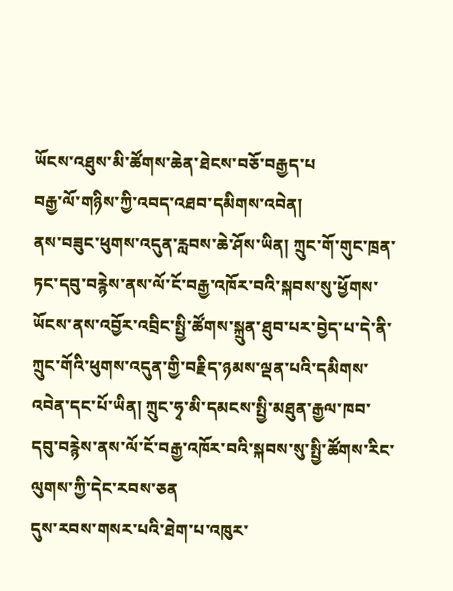ཡོངས་འཐུས་མི་ཚོགས་ཆེན་ཐེངས་བཅོ་བརྒྱད་པ
བརྒྱ་ལོ་གཉིས་ཀྱི་འབད་འཐབ་དམིགས་འབེན།
ནས་བཟུང་ཕུགས་འདུན་རླབས་ཆེ་ཤོས་ཡིན། ཀྲུང་གོ་གུང་ཁྲན་ཏང་དབུ་བརྙེས་ནས་ལོ་ངོ་བརྒྱ་འཁོར་བའི་སྐབས་སུ་ཕྱོགས་ཡོངས་ནས་འབྱོར་འབྲིང་སྤྱི་ཚོགས་སྐྲུན་ཐུབ་པར་བྱེད་པ་དེ་ནི་ཀྲུང་གོའི་ཕུགས་འདུན་གྱི་བརྗིད་ཉམས་ལྡན་པའི་དམིགས་འབེན་དང་པོ་ཡིན། ཀྲུང་ཧྭ་མི་དམངས་སྤྱི་མཐུན་རྒྱལ་ཁབ་དབུ་བརྙེས་ནས་ལོ་ངོ་བརྒྱ་འཁོར་བའི་སྐབས་སུ་སྤྱི་ཚོགས་རིང་ལུགས་ཀྱི་དེང་རབས་ཅན
དུས་རབས་གསར་པའི་ཐེག་པ་འཁུར་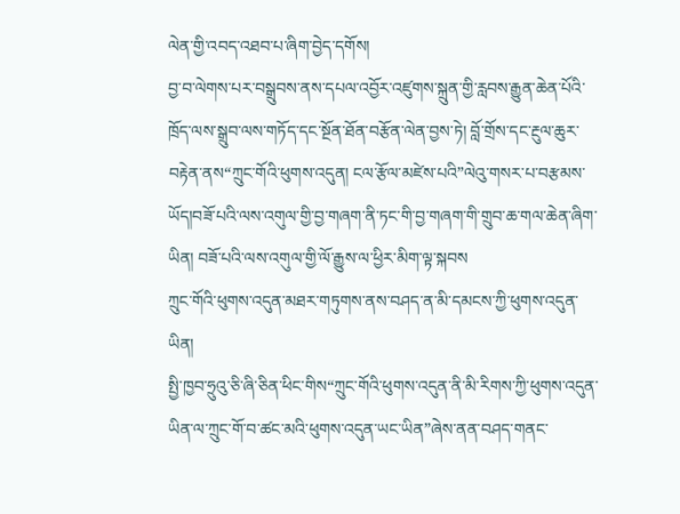ལེན་གྱི་འབད་འཐབ་པ་ཞིག་བྱེད་དགོས།
བྱ་བ་ལེགས་པར་བསྒྲུབས་ནས་དཔལ་འབྱོར་འཛུགས་སྐྲུན་གྱི་རླབས་རྒྱུན་ཆེན་པོའི་ཁྲོད་ལས་སྒྲུབ་ལས་གཏོད་དང་སྔོན་ཐོན་བརྩོན་ལེན་བྱས་ཏེ། བློ་གྲོས་དང་རྔུལ་ཆུར་བརྟེན་ནས“ཀྲུང་གོའི་ཕུགས་འདུན། ངལ་རྩོལ་མཛེས་པའི”ལེའུ་གསར་པ་བརྩམས་ཡོད།བཟོ་པའི་ལས་འགུལ་གྱི་བྱ་གཞག་ནི་ཏང་གི་བྱ་གཞག་གི་གྲུབ་ཆ་གལ་ཆེན་ཞིག་ཡིན། བཟོ་པའི་ལས་འགུལ་གྱི་ལོ་རྒྱུས་ལ་ཕྱིར་མིག་ལྟ་སྐབས
ཀྲུང་གོའི་ཕུགས་འདུན་མཐར་གཏུགས་ནས་བཤད་ན་མི་དམངས་ཀྱི་ཕུགས་འདུན་ཡིན།
སྤྱི་ཁྱབ་ཧྲུའུ་ཅི་ཞི་ཅིན་ཕིང་གིས“ཀྲུང་གོའི་ཕུགས་འདུན་ནི་མི་རིགས་ཀྱི་ཕུགས་འདུན་ཡིན་ལ་ཀྲུང་གོ་བ་ཚང་མའི་ཕུགས་འདུན་ཡང་ཡིན”ཞེས་ནན་བཤད་གནང་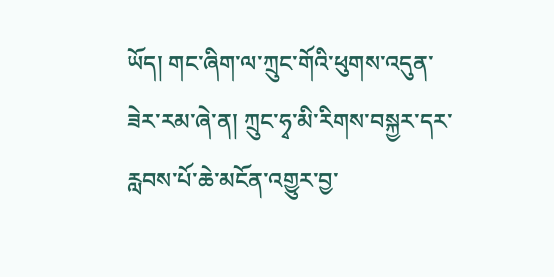ཡོད། གང་ཞིག་ལ་ཀྲུང་གོའི་ཕུགས་འདུན་ཟེར་རམ་ཞེ་ན། ཀྲུང་ཧྭ་མི་རིགས་བསྐྱར་དར་རླབས་པོ་ཆེ་མངོན་འགྱུར་བྱ་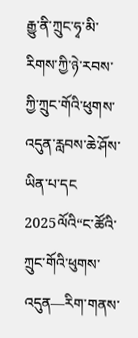རྒྱུ་ནི་ཀྲུང་ཧྭ་མི་རིགས་ཀྱི་ཉེ་རབས་ཀྱི་ཀྲུང་གོའི་ཕུགས་འདུན་རླབས་ཆེ་ཤོས་ཡིན་པ་དང
2025ལོའི“ང་ཚོའི་ཀྲུང་གོའི་ཕུགས་འདུན—རིག་གནས་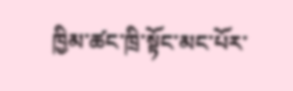ཁྱིམ་ཚང་ཁྲི་སྟོང་མང་པོར་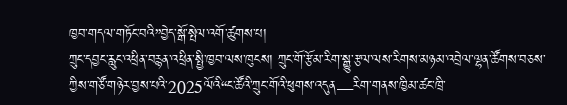ཁྱབ་གདལ་གཏོང་བའི”བྱེད་སྒོ་སྤེལ་འགོ་ཚུགས་པ།
ཀྲུང་དབྱང་རླུང་འཕྲིན་བརྙན་འཕྲིན་སྤྱི་ཁྱབ་ལས་ཁུངས། ཀྲུང་གོ་རྩོམ་རིག་སྒྱུ་རྩལ་ལས་རིགས་མཉམ་འབྲེལ་ལྷན་ཚོགས་བཅས་ཀྱིས་གཙོ་གཉེར་བྱས་པའི་2025ལོའི“ང་ཚོའི་ཀྲུང་གོའི་ཕུགས་འདུན—རིག་གནས་ཁྱིམ་ཚང་ཁྲི་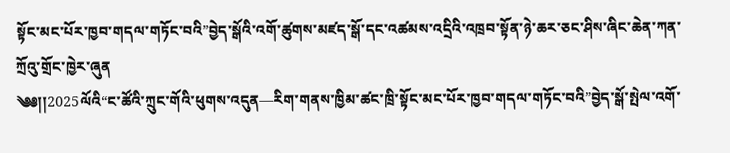སྟོང་མང་པོར་ཁྱབ་གདལ་གཏོང་བའི”བྱེད་སྒོའི་འགོ་ཚུགས་མཛད་སྒོ་དང་འཚམས་འདྲིའི་འཁྲབ་སྟོན་ཉེ་ཆར་ཅང་ཤིས་ཞིང་ཆེན་ཀན་ཀྲོའུ་གྲོང་ཁྱེར་ཞུན
༄༅།།2025ལོའི“ང་ཚོའི་ཀྲུང་གོའི་ཕུགས་འདུན—རིག་གནས་ཁྱིམ་ཚང་ཁྲི་སྟོང་མང་པོར་ཁྱབ་གདལ་གཏོང་བའི”བྱེད་སྒོ་སྤེལ་འགོ་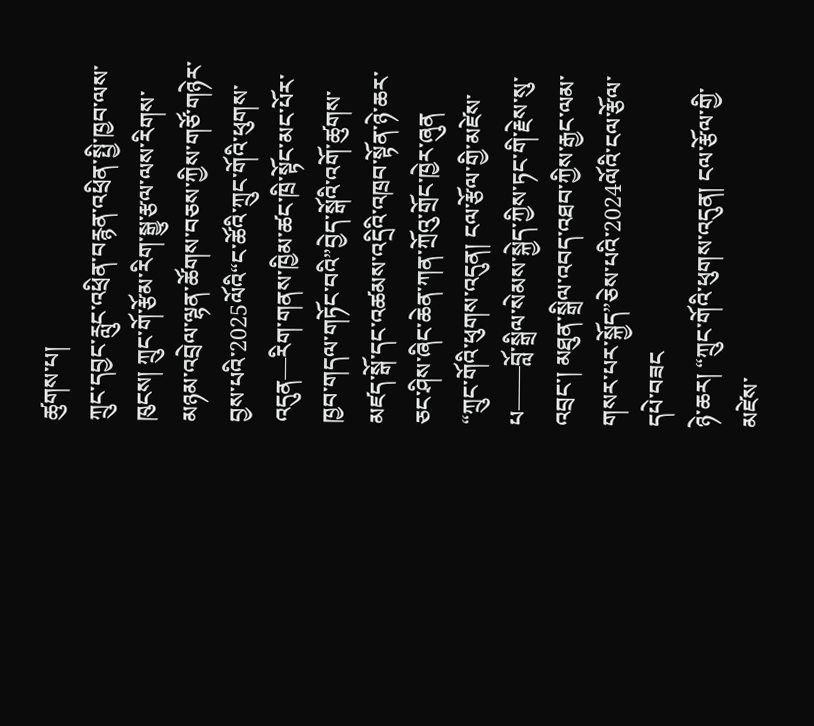ཚུགས་པ།
ཀྲུང་དབྱང་རླུང་འཕྲིན་བརྙན་འཕྲིན་སྤྱི་ཁྱབ་ལས་ཁུངས། ཀྲུང་གོ་རྩོམ་རིག་སྒྱུ་རྩལ་ལས་རིགས་མཉམ་འབྲེལ་ལྷན་ཚོགས་བཅས་ཀྱིས་གཙོ་གཉེར་བྱས་པའི་2025ལོའི“ང་ཚོའི་ཀྲུང་གོའི་ཕུགས་འདུན—རིག་གནས་ཁྱིམ་ཚང་ཁྲི་སྟོང་མང་པོར་ཁྱབ་གདལ་གཏོང་བའི”བྱེད་སྒོའི་འགོ་ཚུགས་མཛད་སྒོ་དང་འཚམས་འདྲིའི་འཁྲབ་སྟོན་ཉེ་ཆར་ཅང་ཤིས་ཞིང་ཆེན་ཀན་ཀྲོའུ་གྲོང་ཁྱེར་ཞུན
“ཀྲུང་གོའི་ཕུགས་འདུན། ངལ་རྩོལ་གྱི་མཛེས་པ——བློ་སྒྲིལ་སེམས་སྐྱེད་ཀྱིས་ཏང་གི་རྗེས་སུ་འབྲང་། མཐུན་སྒྲིལ་འབད་འཐབ་ཀྱིས་རྒྱང་ལམ་གསར་པར་སྐྱོད”ཅེས་པའི་2024ལོའི་ངལ་རྩོལ་དཔེ་བཟང
ཉེ་ཆར། “ཀྲུང་གོའི་ཕུགས་འདུན། ངལ་རྩོལ་གྱི་མཛེས་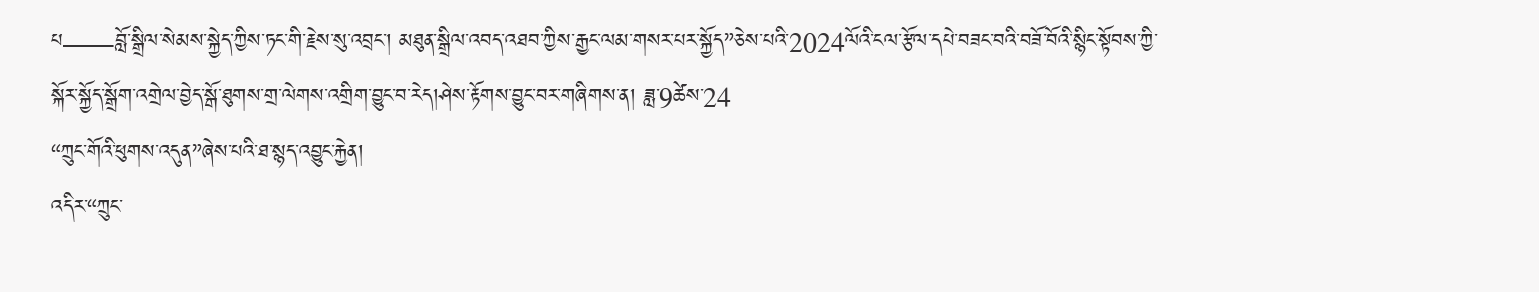པ——བློ་སྒྲིལ་སེམས་སྐྱེད་ཀྱིས་ཏང་གི་རྗེས་སུ་འབྲང་། མཐུན་སྒྲིལ་འབད་འཐབ་ཀྱིས་རྒྱང་ལམ་གསར་པར་སྐྱོད”ཅེས་པའི་2024ལོའི་ངལ་རྩོལ་དཔེ་བཟང་བའི་བཟོ་བོའི་སྙིང་སྟོབས་ཀྱི་སྐོར་སྐྱོད་སྒྲོག་འགྲེལ་བྱེད་སྒོ་ཐུགས་གྲ་ལེགས་འགྲིག་བྱུང་བ་རེད།ཤེས་རྟོགས་བྱུང་བར་གཞིགས་ན། ཟླ་9ཚེས་24
“ཀྲུང་གོའི་ཕུགས་འདུན”ཞེས་པའི་ཐ་སྙད་འབྱུང་རྐྱེན།
འདིར་“ཀྲུང་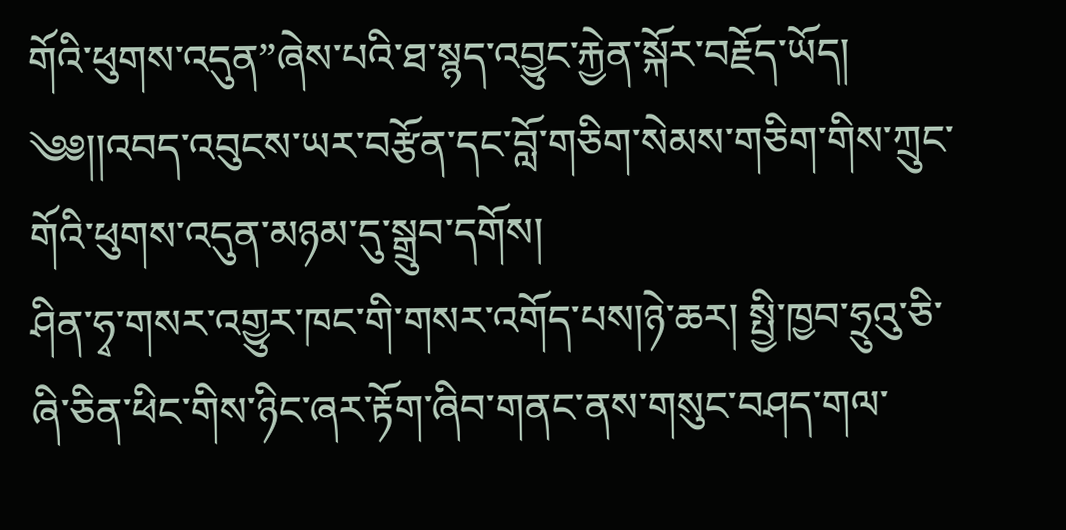གོའི་ཕུགས་འདུན”ཞེས་པའི་ཐ་སྙད་འབྱུང་རྐྱེན་སྐོར་བརྗོད་ཡོད།
༄༅།།འབད་འབུངས་ཡར་བརྩོན་དང་བློ་གཅིག་སེམས་གཅིག་གིས་ཀྲུང་གོའི་ཕུགས་འདུན་མཉམ་དུ་སྒྲུབ་དགོས།
ཤིན་ཧྭ་གསར་འགྱུར་ཁང་གི་གསར་འགོད་པས།ཉེ་ཆར། སྤྱི་ཁྱབ་ཧྲུའུ་ཅི་ཞི་ཅིན་ཕིང་གིས་ཉིང་ཞར་རྟོག་ཞིབ་གནང་ནས་གསུང་བཤད་གལ་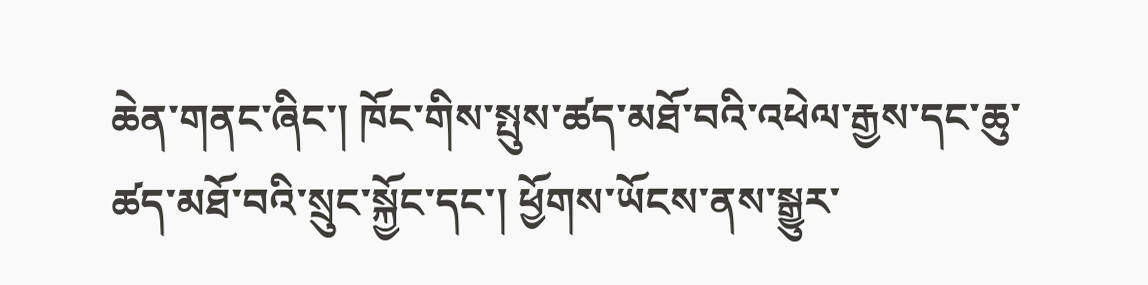ཆེན་གནང་ཞིང་། ཁོང་གིས་སྤུས་ཚད་མཐོ་བའི་འཕེལ་རྒྱས་དང་ཆུ་ཚད་མཐོ་བའི་སྲུང་སྐྱོང་དང་། ཕྱོགས་ཡོངས་ནས་སྒྱུར་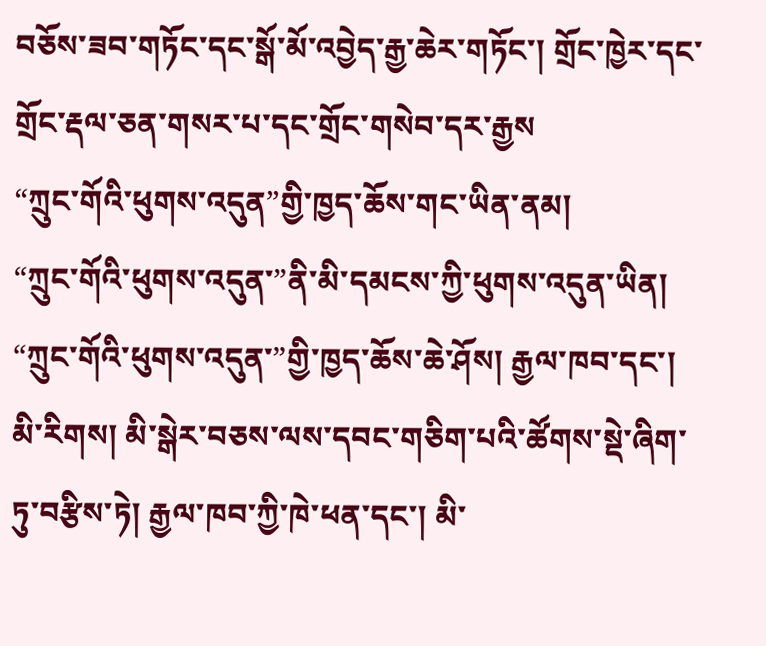བཅོས་ཟབ་གཏོང་དང་སྒོ་མོ་འབྱེད་རྒྱ་ཆེར་གཏོང་། གྲོང་ཁྱེར་དང་གྲོང་རྡལ་ཅན་གསར་པ་དང་གྲོང་གསེབ་དར་རྒྱས
“ཀྲུང་གོའི་ཕུགས་འདུན”གྱི་ཁྱད་ཆོས་གང་ཡིན་ནམ།
“ཀྲུང་གོའི་ཕུགས་འདུན་”ནི་མི་དམངས་ཀྱི་ཕུགས་འདུན་ཡིན། “ཀྲུང་གོའི་ཕུགས་འདུན་”གྱི་ཁྱད་ཆོས་ཆེ་ཤོས། རྒྱལ་ཁབ་དང་། མི་རིགས། མི་སྒེར་བཅས་ལས་དབང་གཅིག་པའི་ཚོགས་སྡེ་ཞིག་ཏུ་བརྩིས་ཏེ། རྒྱལ་ཁབ་ཀྱི་ཁེ་ཕན་དང་། མི་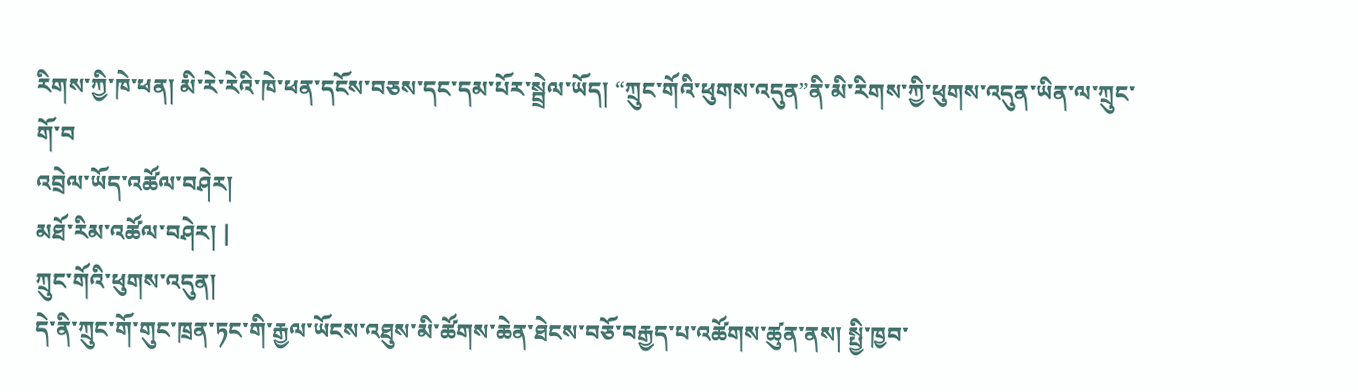རིགས་ཀྱི་ཁེ་ཕན། མི་རེ་རེའི་ཁེ་ཕན་དངོས་བཅས་དང་དམ་པོར་སྦྲེལ་ཡོད། “ཀྲུང་གོའི་ཕུགས་འདུན”ནི་མི་རིགས་ཀྱི་ཕུགས་འདུན་ཡིན་ལ་ཀྲུང་གོ་བ
འབྲེལ་ཡོད་འཚོལ་བཤེར།
མཐོ་རིམ་འཚོལ་བཤེར། |
ཀྲུང་གོའི་ཕུགས་འདུན།
དེ་ནི་ཀྲུང་གོ་གུང་ཁྲན་ཏང་གི་རྒྱལ་ཡོངས་འཐུས་མི་ཚོགས་ཆེན་ཐེངས་བཅོ་བརྒྱད་པ་འཚོགས་ཚུན་ནས། སྤྱི་ཁྱབ་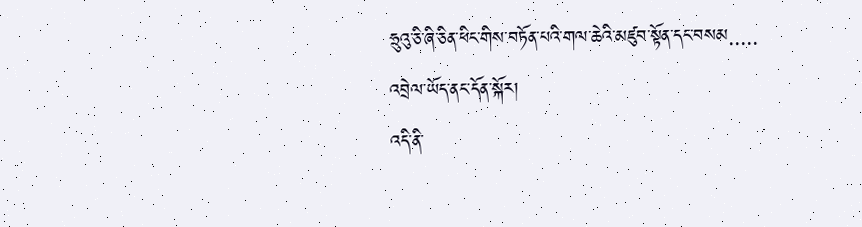ཧྲུའུ་ཅི་ཞི་ཅིན་ཕིང་གིས་བཏོན་པའི་གལ་ཆེའི་མཛུབ་སྟོན་དང་བསམ.....
འབྲེལ་ཡོད་ནང་དོན་སྐོར།
འདི་ནི་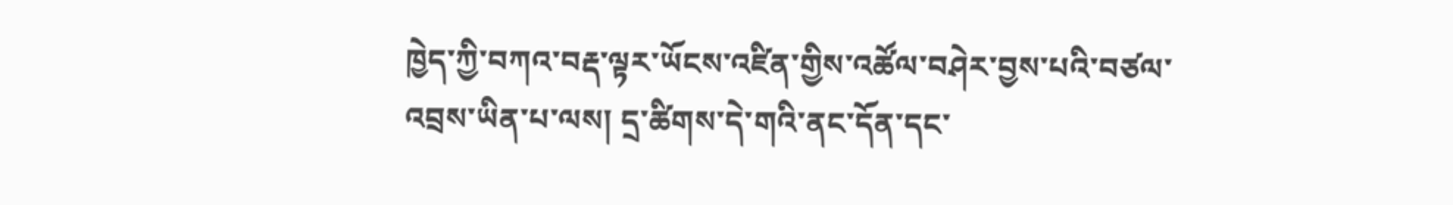ཁྱེད་ཀྱི་བཀའ་བརྡ་ལྟར་ཡོངས་འཛིན་གྱིས་འཚོལ་བཤེར་བྱས་པའི་བཙལ་འབྲས་ཡིན་པ་ལས། དྲ་ཚིགས་དེ་གའི་ནང་དོན་དང་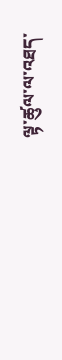ལྟ་ཚུལ་ལ་འཐད་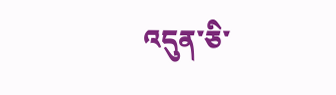འདུན་ཅི་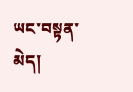ཡང་བསྟན་མེད།